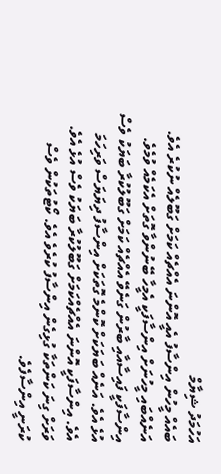އަހުމަދު ޝިޔާމް
ބައެއް މީހުން އިންސާފު އެއީ އޮންނަ އެއްޗެއް ކަމަށް ގަބޫލެއް ނުކުރެ އެވެ. އަނެއްބައި މީހުނަށް އިންސާފަކީ އެމީހާ ބޭނުންވާ ގޮތަށް އެކަމެއް ވުމެވެ. އިންސާފަކީ ފައިސާއާއި ބާރުން ގަނެވޭ އެއްޗެއް ކަމަށް ގަބޫލުކުރާ ބަޔަކު ވެސް އުޅެ އެވެ. އަނެއް ބަޔަކަށް ކޮންމެ ގޮތަކަށް އިންސާފު ދިޔަޔަސް ވަރިހަމަ އެވެ. އިންސާފަކީ އޮންނަ އެއްޗެއްކަމަށް ގަބޫލުކުރާ ބަޔަކު ވެސް އުޅެ އެވެ.
ވަރަށް ގިނަ ކަންތަކާ ގުޅިގެން އިންސާފު ކުރެވެ އެވެ. ކޯޓުތަކުން ވެސް ކުރަނީ އިންސާފެވެ.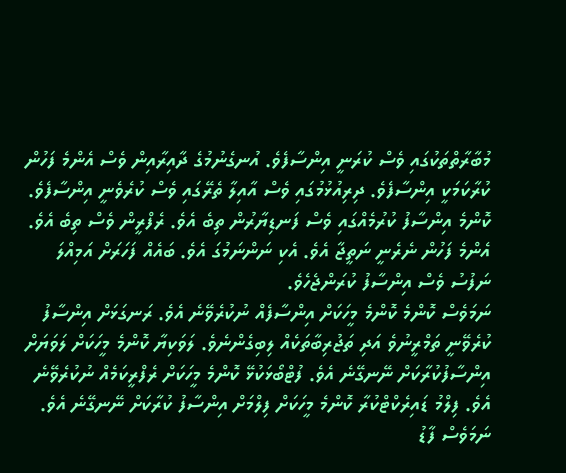މުބާރާތްތަކުގައި ވެސް ކުރަނީ އިންސާފެވެ. އުނގެނުމުގެ ދާއިރާއިން ވެސް އެންމެ ފަހުން ކުރާކަމަކީ އިންސާފެވެ. ދިރިއުޅުމުގައި ވެސް އާއިލާ ތެރޭގައި ވެސް ކުރެވެނީ އިންސާފެވެ. ކޮންމެ އިންސާފު ކުރުމެއްގައި ވެސް ފަނޑިޔާރުން ތިބެ އެވެ. ރެފްރީން ވެސް ތިބެ އެވެ. އެންމެ ފަހުން ނެރެނީ ނަތީޖާ އެވެ. އެކި ނަންނަމުގަ އެވެ. ބައެއް ފަހަރަށް އަމިއްލަ ނަފުސު ވެސް އިންސާފު ކުރަންޖެހެވެ.
ނަމަވެސް ކޮންމެ ކޮންމެ މީހަކަށް އިންސާފެއް ނުކުރެވޭނެ އެވެ. ރަނގަޅަށް އިންސާފު ކުރެވޭނީ ތަމްރީނުވެ އަދި ތަޖުރިބާތަކެއް ލިބިގެންނެވެ. ލަވަކިޔާ ކޮންމެ މީހަކަށް ލަވަޔަށް އިންސާފުކުރާކަށް ނޭނގޭނެ އެވެ. ފުޓްބޯޅަކުޅޭ ކޮންމެ މީހަކަށް ރެފްރީކަމެއް ނުކުރެވޭނެ އެވެ. ފިލްމު ޑައިރެކްޓްކުރާ ކޮންމެ މީހަކަށް ފިލްމަށް އިންސާފު ކުރާކަށް ނޭނގޭނެ އެވެ. ނަމަވެސް ފާޑު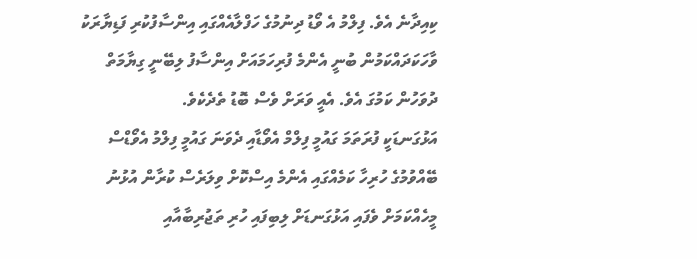ކިއިދާނެ އެވެ. ފިލްމު އެ ވޯޑު ދިނުމުގެ ހަފްލާއެއްގައި އިންސާފުކުރި ފަޑިޔާރަކު ވާހަކަދައްކަމުން ބުނީ އެންމެ ފުރިހަމައަށް އިންސާފު ލިބޭނީ ގިޔާމަތް ދުވަހުން ކަމުގަ އެވެ. އެއީ ވަރަށް ވެސް ބޮޑު ތެދެކެވެ.
އަޅުގަނޑަކީ ފުރަތަމަ ގައުމީ ފިލްމް އެވޯޑާއި ދެވަނަ ގައުމީ ފިލްމު އެވޯޑްސް ބޭއްވުމުގެ ހުރިހާ ކަމެއްގައި އެންމެ އިސްކޮށް ވިލަރެސް ކުރާން އުޅުނު މީހެއްކަމަށް ވެފައި އަޅުގަނޑަށް ލިބިފައި ހުރި ތަޖުރިބާއާއި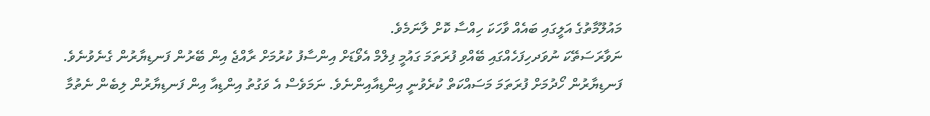މައުލޫމާތުގެ އަލީގައި ބައެއް ވާހަކަ ހިއްސާ ކޮށް ލާނަމެވެ.
ނަވާރަސަތޭކަ ނުވަދހިފަހެއްގައި ބޭއްވި ފުރަތަމަ ގައުމީ ފިލްމް އެވޯޑަށް އިންސާފު ކުރުމަށް ރާއްޖެ އިން ބޭރުން ފަނޑިޔާރުން ގެނެވުނެވެ. ފަނޑިޔާރުން ހޯދުމަށް ފުރަތަމަ މަސައްކަތް ކުރެވުނީ އިންޑިއާއިންނެވެ. ނަމަވެސް އެ ވަގުތު އިންޑިއާ އިން ފަނޑިޔާރުން ލިބެން ނެތުމާ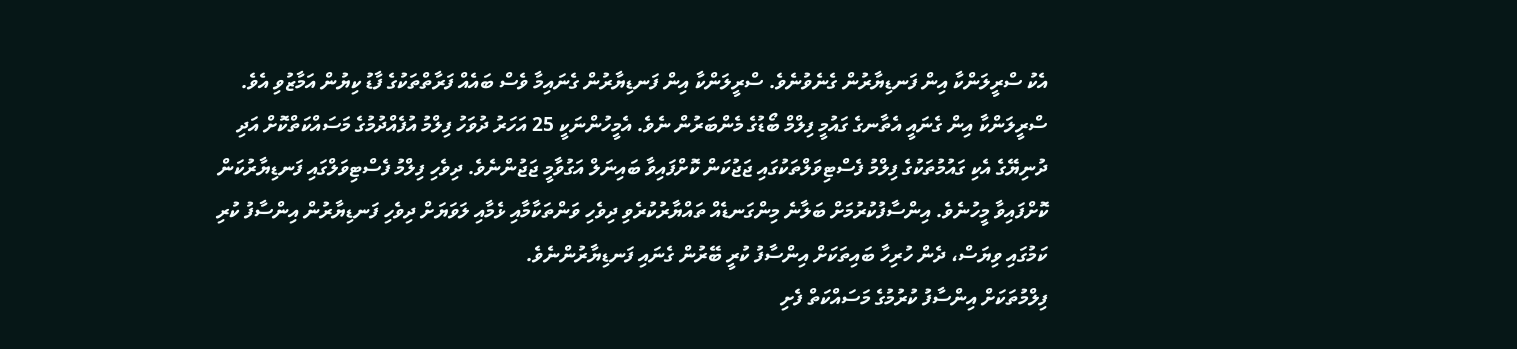އެކު ސްރީލަންކާ އިން ފަނޑިޔާރުން ގެނެވުނެވެ. ސްރީލަންކާ އިން ފަނޑިޔާރުން ގެނައިމާ ވެސް ބައެއް ފަރާތްތަކުގެ ފާޑު ކިޔުން އަމާޒުވި އެވެ. ސްރީލަންކާ އިން ގެނައީ އެތާނގެ ގައުމީ ފިލްމް ބޯޑުގެ މެންބަރުން ނެވެ. އެމީހުންނަކީ 25 އަހަރު ދުވަހު ފިލްމު އުފެއްދުމުގެ މަސައްކަތްކޮށް އަދި ދުނިޔޭގެ އެކި ގައުމުތަކުގެ ފިލްމު ފެސްޓިވަލްތަކުގައި ޖަޖުކަން ކޮށްފައިވާ ބައިނަލް އަގުވާމީ ޖަޖުންނެވެ. ދިވެހި ފިލްމު ފެސްޓިވަލްގައި ފަނޑިޔާރުކަން ކޮށްފައިވާ މީހުނެވެ. އިންސާފުކުރުމަށް ބަލާނެ މިންގަނޑެއް ތައްޔާރުކުރެވި ދިވެހި ވަންތަކާމާއި ޅެމާއި ލަވަޔަށް ދިވެހި ފަނޑިޔާރުން އިންސާފު ކުރި ކަމުގައި ވިޔަސް، ދެން ހުރިހާ ބައިތަކަށް އިންސާފު ކުރީ ބޭރުން ގެނައި ފަނޑިޔާރުންނެވެ.
ފިލްމުތަކަށް އިންސާފު ކުރުމުގެ މަސައްކަތް ފެށި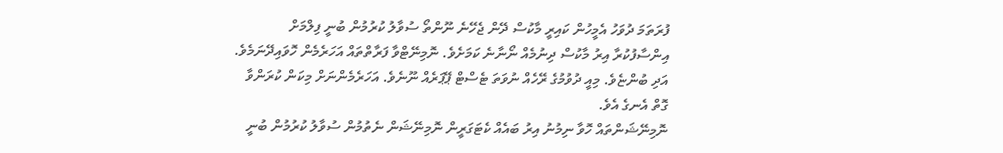ފުރަތަމަ ދުވަހު އެމީހުން ކައިރީ މާކުސް ދޭން ޖެހޭނެ ނޫންތޯ ސުވާލު ކުރުމުން ބުނީ ފިލްމަށް އިންސާފުކުރާ އިރު މާކުސް ދިނުމެއް ނޯނާނެ ކަމަށެވެ. ނޮމިނޭޓްވާ ފަރާތްތައް އަހަރެމެން ހޮވައިދޭނަމެވެ. އަދި ބުންޏެވެ. މިއީ ދުވުމުގެ ރޭހެއް ނުވަތަ ޓެސްޓް ޕޭޕަރެއް ނޫނެވެ. އަހަރެމެންނަށް މިކަން ކުރަންވާ ގޮތް އެނގެ އެވެ.
ނޮމިނޭޝަންތައް ހޮވާ ނިމުނު އިރު ބައެއް ކެޓަގަރީން ނޮމިނޭޝަން ނެތުމުން ސުވާލު ކުރުމުން ބުނީ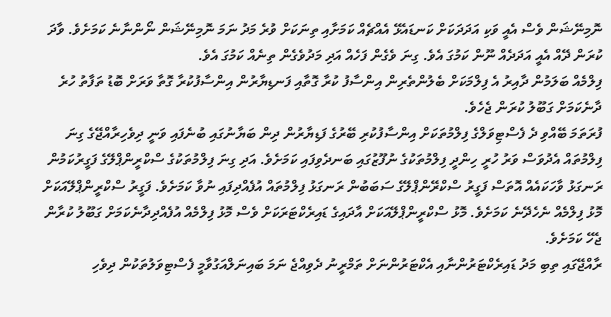ނޮމިނޭޝަން ވެސް އެއީ ވަކި އަދަދަކަށް ކަނޑައެޅޭ އެއްޗެއް ކަމަށާއި ތިނަކަށް ވުރެ މަދު ނަމަ ނޮމިނޭޝަން ނޯންނާނެ ކަމަށެވެ. ވާދަ ކުރަން ދޭއް އެއީ އަދަދެއް ނޫން ކަމުގަ އެވެ. ގިނަ ވެގެން ފަހެއް އަދި މަދުވެގެން ތިނެއް ކަމުގަ އެވެ.
ފިލްމެއް ބަލަމުން ދާއިރު އެ ފިލްމަކަށް ބެލުންތެރިން އިންސާފު ކުރާ ގޮތާއި ފަނޑިޔާރުން އިންސާފުކުރާ ގޮތާ ވަރަށް ބޮޑު ތަފާތު ހުރެ ދާނެކަމަށް ގަބޫލު ކުރަން ޖެހެވެ.
ފުރަތަމަ ބޭއްވި ދެ ފެސްޓިވަލްގެ ފިލްމުތަކަށް އިންސާފުކުރި ބޭރުގެ ފަޑިޔާރުން ދިން ބަޔާނުގައި ބުނެފައި ވަނީ ދިވެހިރާއްޖޭގެ ގިނަ ފިލްމުތައް އެދުވަސް ވަރު ހުރީ ހިންދީ ފިލްމުތަކުގެ ނުފޫޒުގައި ބަނދެވިފައި ކަމަށެވެ. އަދި ގިނަ ފިލްމުތަކުގެ ސްކްރީންޕްލޭގެ ފަގީރުކަމުން ރަނގަޅު ވާހަކައެއް އޮތަސް ފަގީރު ސްކްރޭންޕްލޭގެ ސަބަބުން ރަނގަޅު ފިލްމުތައް އުފެއްދިފައި ނުވާ ކަމަށެވެ. ފަގީރު ސްކްރީންޕްލޭއަކަށް މޮޅު ފިލްމެއް ނެހެދޭނެ ކަމަށެވެ. މޮޅު ސްކްރީންޕްލޭއަކަށް އާދައިގެ ޑައިރެކްޓަރަކަށް ވެސް މޮޅު ފިލްމެއް އުފެއްދިދާނެކަމަށް ގަބޫލު ކުރާން ޖެހޭ ކަމަށެވެ.
ރާއްޖޭގައި ތިބި މަދު ޑައިރެކްޓަރުންނާއި އެކްޓަރުންނަށް ތަމްރީނު ދެވިއްޖެ ނަމަ ބައިނަލްއަގުވާމީ ފެސްޓިވަލުތަކުން ދިވެހި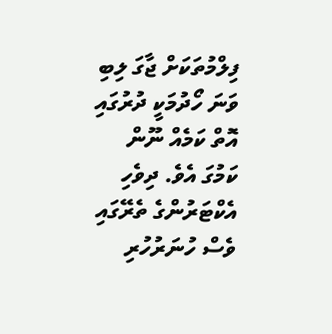ފިލްމުތަކަށް ޖާގަ ލިބި ވަނަ ހޯދުމަކީ ދުރުގައި އޮތް ކަމެއް ނޫން ކަމުގަ އެވެ. ދިވެހި އެކްޓަރުންގެ ތެރޭގައި ވެސް ހުނަރުހުރި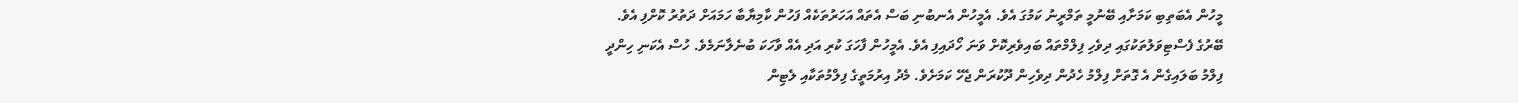މީހުން އެބަތިބި ކަމަށާއި ބޭނުމީ ތަމްރީނު ކަމުގަ އެވެ. އެމީހުން އެނބުނި ބަސް އެތައް އަހަރުތަކެއް ފަހުން ކާމިޔާބާ ހަމައަށް ދަތުރު ކޮށްފި އެވެ. ބޭރުގެ ފެސްޓިވަލުތަކުގައި ދިވެހި ފިލްމްތައް ބައިވެރިކޮށް ވަނަ ހޯދައިފި އެވެ. އެމީހުން ފާހަގަ ކުރި އަދި އެއް ވާހަކަ ބުނެލާނަމެވެ. ހުސް އެކަނި ހިންދީ ފިލްމު ބަލައިގެން އެ ގޮތަށް ފިލްމު ހެދުން ދިވެހިން ދޫކުރަން ޖެހޭ ކަމަށެވެ. މެދު އިރުމަތީގެ ފިލްމުތަކާއި ލެޓިން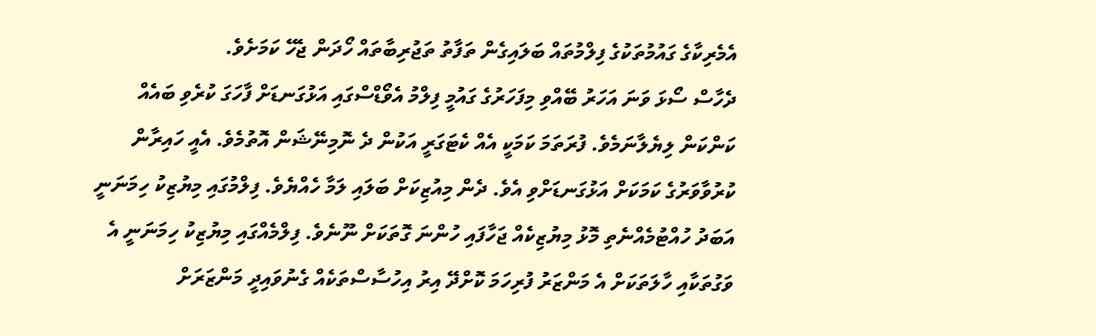އެމެރިކާގެ ގައުމުތަކުގެ ފިލްމުތައް ބަލައިގެން ތަފާތު ތަޖުރިބާތައް ހޯދަން ޖެހޭ ކަމަށެވެ.
ދެހާސް ސޯޅަ ވަނަ އަހަރު ބޭއްވި މިފަހަރުގެ ގައުމީ ފިލްމު އެވޯޑްސްގައި އަޅުގަނޑަށް ފާހަގަ ކުރެވި ބައެއް ކަންކަން ލިޔެލާނަމެވެ. ފުރަތަމަ ކަމަކީ އެއް ކެޓަގަރީ އަކުން ދެ ނޮމިނޭޝަން އޮތުމެވެ. އެއީ ހައިރާން ކުރުވާވަރުގެ ކަމަކަށް އަޅުގަނޑަށްވި އެވެ. ދެން މިއުޒިކަށް ބަލައި ލަމާ ހެއްޔެވެ. ފިލްމުގައި މިޔުޒިކު ހިމަނަނީ އަބަދު ހުއްޓުމެއްނެތި މޮޅު މިޔުޒިކެއް ޖަހާފައި ހުންނަ ގޮތަކަށް ނޫނެވެ. ފިލްމެއްގައި މިޔުޒިކު ހިމަނަނީ އެ ވަގުތަކާއި ހާލަތަކަށް އެ މަންޒަރު ފުރިހަމަ ކޮށްދޭ އިރު އިހުސާސްތަކެއް ގެނުވައިދީ މަންޒަރަށް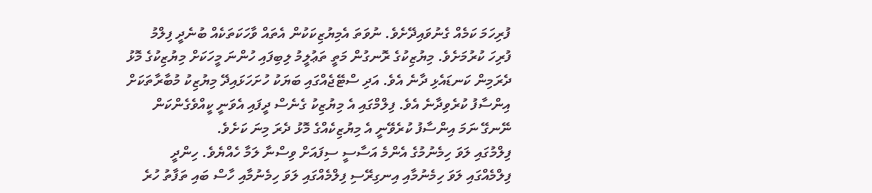ފުރިހަމަ ކަމެއް ގެނުވައިދޭށެވެ. ނުވަތަ އެމިޔުޒިކަކުން އެތައް ވާހަކަތަކެއް ބުނެދީ ފިލްމު ފުރިހަ ކުރުމަށެވެ. މިޔުޒިކުގެ ރޮނގުން މަތީ ތަޢުލީމު ލިބިފައި ހުންނަ މީހަކަށް މިޔުޒިކުގެ މޮޅު ދެރަމިން ކަނޑައެޅި ދާނެ އެވެ. އަދި ސްޓޭޖެއްގައި ބަޔަކު ހުށަހަޅައިދޭ މިޔުޒިކު މުބާރާތަކަށް އިންސާފު ކުރެވިދާނެ އެވެ. ފިލްމްގައި އެ މިޔުޒިކު ގެނެސް ދީފައި އެވަނީ ކީއްވެގެންކަން ނޭނގޭ ނަމަ އިންސާފު ކުރެވޭނީ އެ މިޔުޒިކެއްގެ މޮޅު ދެރަ މިނަ ކަށެވެ.
ފިލްމުގައި ލަވަ ހިމެނުމުގެ އެންމެ އަސާސީ ސިފައަށް ވިސްނާ ލަމާ ހެއްޔެވެ. ހިންދީ ފިލްމެއްގައި ލަވަ ހިމެނުމާއި އިނގިރޭސި ފިލްމެއްގައި ލަވަ ހިމެނުމާއި ހާސް ބައި ތަފާތު ހުރެ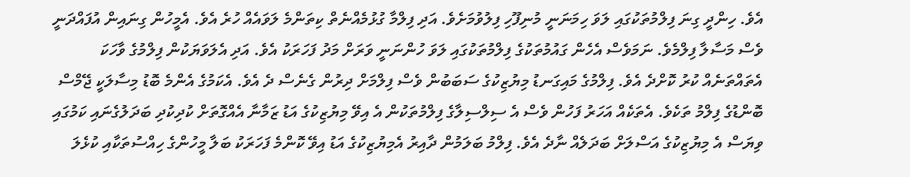އެވެ. ހިންދީ ގިނަ ފިލްމުތަކުގައި ލަވަ ހިމަނަނީ މުނިފޫހި ފިލުވުމަށެވެ. އަދި ފިލްމާ ގުޅުމެއްނެތް ކިތަންމެ ލަވައެއް ހުރެ އެވެ. އެމީހުން ގިނައިން އުފައްދަނީ ވެސް މަސާލާ ފިލްމެވެ. ނަމަވެސް އެހެން ގައުމުތަކުގެ ފިލްމުތަކުގައި ލަވަ ހުންނަނީ ވަރަށް މަދު ފަހަރަކު އެވެ. އަދި އެލަވަޔަކުން ފިލްމުގެ ވާހަކަ އެތައްތަނެއް ކުރު ކޮށްދެ އެވެ. ފިލްމުގެ މައިގަނޑު މިޔުޒިކުގެ ސަބަބުން ވެސް ފިލްމަށް ދިރުން ގެނެސް ދެ އެވެ. އެކަމުގެ އެންމެ ބޮޑު މިސާލަކީ ޖޭމްސް ބޮންޑުގެ ފިލްމު ތަކެވެ. އެތަކެއް އަހަރު ފަހުން ވެސް އެ ސިލްސިލާގެ ފިލްމުތަކުން އެ އިވޭ މިޔުޒިކުގެ އަޑު ޒަމާނާ އެއްގޮތަށް ކުދިކުދި ބަދަލުގެނައި ކަމުގައި ވިޔަސް އެ މިޔުޒިކުގެ އަސްލަށް ބަދަލެއް ނާދެ އެވެ. ފިލްމު ބަލަމުން ދާއިރު އެމިޔުޒިކުގެ އަޑު އިވޭ ކޮންމެ ފަހަރަކު ބަލާ މީހުންގެ ހިއްސުތަކާއި ކުޅެލަ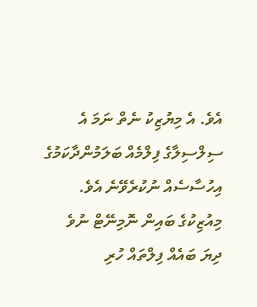އެވެ. އެ މިޔުޒިކު ނެތް ނަމަ އެ ސިލްސިލާގެ ފިލްމެއް ބަލަމުންދާކަމުގެ އިހުސާސެއް ނުކުރެވޭނެ އެވެ.
މިއުޒިކުގެ ބައިން ނޮމިނޭޓް ނުވެ ދިޔަ ބައެއް ފިލްތައް ހުރި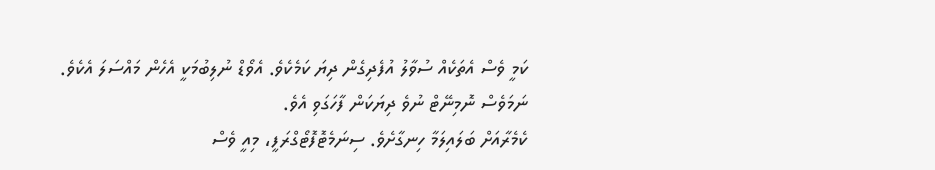ކަމީ ވެސް އެތަކެއް ސުވާލު އުފެދިގެން ދިޔަ ކަމެކެވެ. އެވޯޑް ނުލިބުމަކީ އެހެން މައްސަލަ އެކެވެ. ނަމަވެސް ނޮމިނޭޓް ނުވެ ދިޔަކަން ފާހަގަވި އެވެ.
ކެމެރާއަށް ބަލައިލަމާ ހިނގާށެވެ. ސިނަމެޓޮފޮޓޯގްރަފީ، މިއީ ވެސް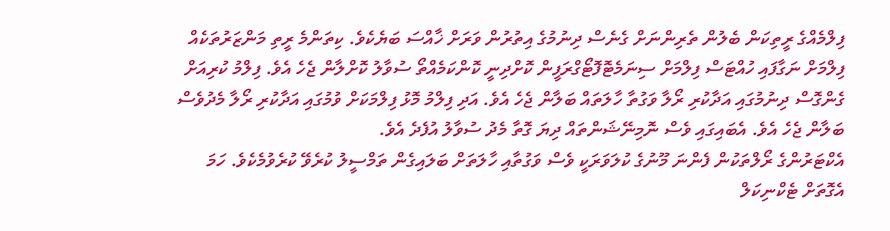ފިލްމެއްގެ ރީތިކަން ބެލުން ތެރިންނަށް ގެނެސް ދިނުމުގެ އިތުރުން ވަރަށް ޚާއްސަ ބަޔެކެވެ. ކިތަންމެ ރީތި މަންޒަރުތަކެއް ފިލްމަށް ނަގާފައި ހުއްޓަސް ފިލްމަށް ސިނަމެޓޮފޮޓޯގްރަފީން ކޮށްދިނީ ކޮންކަމެއްތޯ ސުވާލު ކޮށްލާން ޖެހެ އެވެ. ފިލްމު ކުރިއަށް ގެންގޮސް ދިނުމުގައި އަދާކުރި ރޯލާ ވަގުތާ ހާލަތައް ބަލާން ޖެހެ އެވެ. އަދި ފިލްމު މޮޅު ފިލްމަކަށް ވުމުގައި އަދާކުރި ރޯލާ މެދުވެސް ބަލާން ޖެހެ އެވެ. އެބައިގައި ވެސް ނޮމިނޭޝަންތައް ދިޔަ ގޮތާ މެދު ސުވާލު އުފެދެ އެވެ.
އެކްޓަރުންގެ ރޯލްތަކުން ފެންނަ މޫނުގެ ކުލަވަރަކީ ވެސް ވަގުތާއި ހާލަތަށް ބަލައިގެން ތަމްސީލު ކުރެވޭ ކުރެވުމެކެވެ. ހަމަ އެގޮތަށް ޓެކްނިކަލް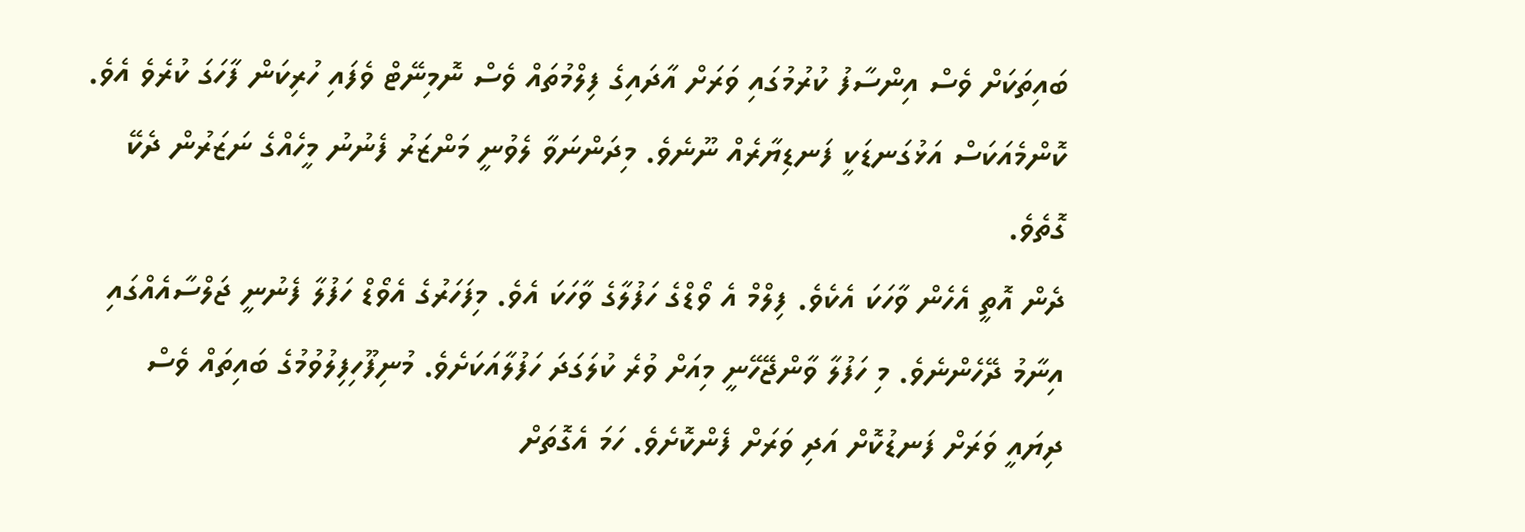ބައިތަކަށް ވެސް އިންސާފު ކުރުމުގައި ވަރަށް އާދައިގެ ފިލްމުތައް ވެސް ނޮމިނޭޓް ވެފައި ހުރިކަން ފާހަގަ ކުރެވެ އެވެ. ކޮންމެއަކަސް އަޅުގަނޑަކީ ފަނޑިޔާރެއް ނޫނެވެ. މިދަންނަވާ ލެވުނީ މަންޒަރު ފެނުނު މީހެއްގެ ނަޒަރުން ދެކޭ ގޮތެވެ.
ދެން އޮތީ އެހެން ވާހަކަ އެކެވެ. ފިލްމް އެ ވޯޑްގެ ހަފުލާގެ ވާހަކަ އެވެ. މިފަހަރުގެ އެވޯޑް ހަފުލާ ފެނުނީ ޖަލްސާއެއްގައި އިނާމު ދޭހެންނެވެ. މި ހަފުލާ ވާންޖޭހޭނީ މިއަށް ވުރެ ކުލަގަދަ ހަފުލާއަކަށެވެ. މުނިފޫހިފިލުވުމުގެ ބައިތައް ވެސް ދިޔައީ ވަރަށް ފަނޑުކޮށް އަދި ވަރަށް ފެންކޮށެވެ. ހަމަ އެގޮތަށް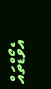އެވޯޑްތައް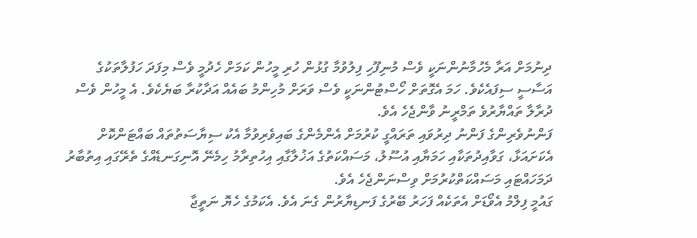ދިނުމަށް އަރާ މެހުމާނުންނަކީ ވެސް މުނިފޫހި ފިލުވުމާ ގުޅުން ހުރި މީހުން ކަމަށް ހެދުމީ ވެސް މިފަދަ ހަފުލާތަކުގެ އަސާސީ ސިފައެކެވެ. ހަމަ އެގޮތަށް ހޯސްޓުންނަކީ ވެސް ވަރަށް މުހިންމު ބައެއް އަދާކުރާ ބަޔެކެވެ. އެ މީހުން ވެސް ދުރާލާ ތައްޔާރުވެ ތަމްރީނު ވާންޖެހެ އެވެ.
ފަންނުވެރިންގެ ފަންނު ދިރުވައި ތަރައްގީ ކުރުމަށް އެންމެންގެ ބައިވެރިވުމާ އެކު ސިޔާސަތުތައް ބައްޓަންކޮށް އެކަށައަޅާ، ގަވާއިދުތަކާއި ހަމަޔާއި އުސޫލު، މަސައްކަތުގެ އަޚުލާގާއި އިހުތިރާމު ހިމެނޭ އޮނިގަނޑެއްގެ ތެރޭގައި އިތުބާރު ދަމަހައްޓައި މަސައްކަތްކުރުމަށް ވިސްނަންޖެހެ އެވެ.
ގައުމީ ފިލްމު އެވޯޑަށް އެތަކެއް ފަހަރު ބޭރުގެ ފަނޑިޔާރުން ގެނަ އެވެ. އެކަމުގެ ހެޔޮ ނަތީޖާ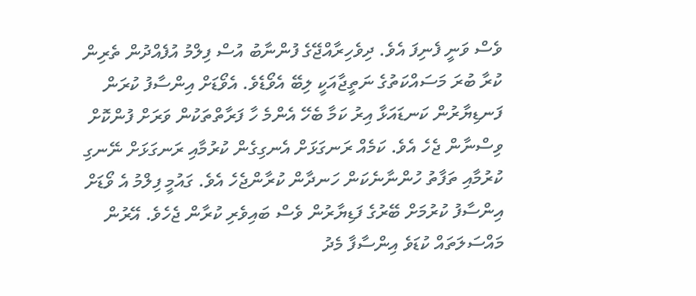ވެސް ވަނީ ފެނިފަ އެވެ. ދިވެހިރާއްޖޭގެ ފުންނާބު އުސް ފިލްމު އުފެއްދުން ތެރިން ކުރާ ބުރަ މަސައްކަތުގެ ނަތީޖާއަކީ ލިބޭ އެވޯޑެވެ. އެވޯޑަށް އިންސާފު ކުރަން ފަނޑިޔާރުން ކަނޑައަޅާ އިރު ކަމާ ބެހޭ އެންމެ ހާ ފަރާތްތަކުން ވަރަށް ފުންކޮށް ވިސްނާން ޖެހެ އެވެ. ކަމެއް ރަނގަޅަށް އެނގިގެން ކުރުމާއި ރަނގަޅަށް ނޭނގި ކުރުމާއި ތަފާތު ހުންނާނެކަން ހަނދާން ކުރާންޖެހެ އެވެ. ގައުމީ ފިލްމު އެ ވޯޑަށް އިންސާފު ކުރުމަށް ބޭރުގެ ފަޑިޔާރުން ވެސް ބައިވެރި ކުރާން ޖެހެވެ. އޭރުން މައްސަލަތައް ކުޑަވެ އިންސާފާ މެދު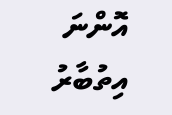އޮންނަ އިތުބާރު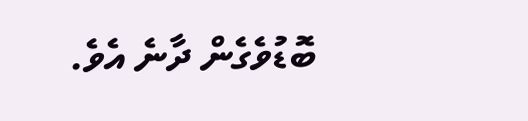ބޮޑުވެގެން ދާނެ އެވެ.